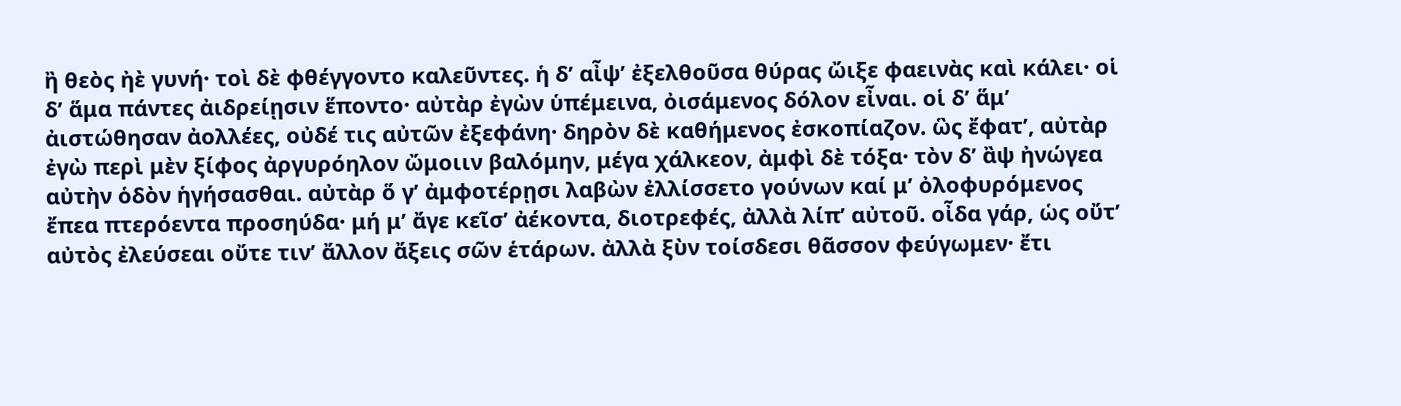ἢ θεὸς ἠὲ γυνή· τοὶ δὲ φθέγγοντο καλεῦντες. ἡ δʼ αἶψʼ ἐξελθοῦσα θύρας ὤιξε φαεινὰς καὶ κάλει· οἱ δʼ ἅμα πάντες ἀιδρείῃσιν ἕποντο· αὐτὰρ ἐγὼν ὑπέμεινα, ὀισάμενος δόλον εἶναι. οἱ δʼ ἅμʼ ἀιστώθησαν ἀολλέες, οὐδέ τις αὐτῶν ἐξεφάνη· δηρὸν δὲ καθήμενος ἐσκοπίαζον. ὣς ἔφατʼ, αὐτὰρ ἐγὼ περὶ μὲν ξίφος ἀργυρόηλον ὤμοιιν βαλόμην, μέγα χάλκεον, ἀμφὶ δὲ τόξα· τὸν δʼ ἂψ ἠνώγεα αὐτὴν ὁδὸν ἡγήσασθαι. αὐτὰρ ὅ γʼ ἀμφοτέρῃσι λαβὼν ἐλλίσσετο γούνων καί μʼ ὀλοφυρόμενος ἔπεα πτερόεντα προσηύδα· μή μʼ ἄγε κεῖσʼ ἀέκοντα, διοτρεφές, ἀλλὰ λίπʼ αὐτοῦ. οἶδα γάρ, ὡς οὔτʼ αὐτὸς ἐλεύσεαι οὔτε τινʼ ἄλλον ἄξεις σῶν ἑτάρων. ἀλλὰ ξὺν τοίσδεσι θᾶσσον φεύγωμεν· ἔτι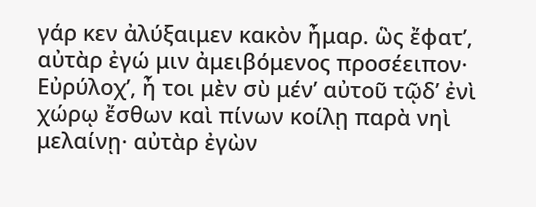γάρ κεν ἀλύξαιμεν κακὸν ἦμαρ. ὣς ἔφατʼ, αὐτὰρ ἐγώ μιν ἀμειβόμενος προσέειπον· Εὐρύλοχʼ, ἦ τοι μὲν σὺ μένʼ αὐτοῦ τῷδʼ ἐνὶ χώρῳ ἔσθων καὶ πίνων κοίλῃ παρὰ νηὶ μελαίνῃ· αὐτὰρ ἐγὼν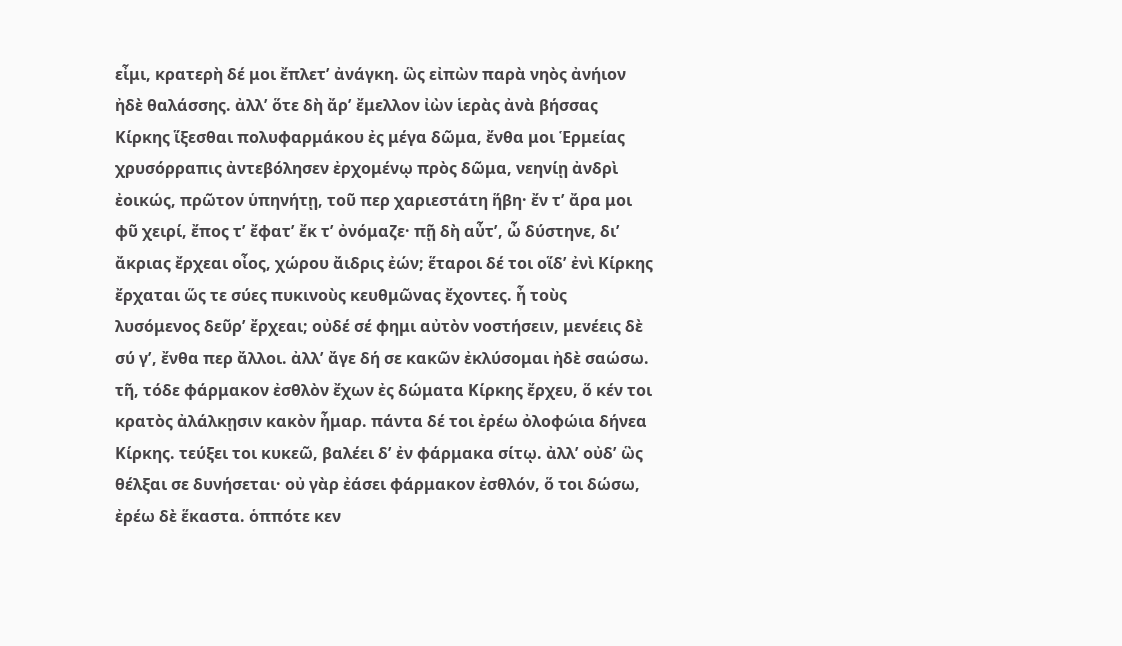εἶμι, κρατερὴ δέ μοι ἔπλετʼ ἀνάγκη. ὣς εἰπὼν παρὰ νηὸς ἀνήιον ἠδὲ θαλάσσης. ἀλλʼ ὅτε δὴ ἄρʼ ἔμελλον ἰὼν ἱερὰς ἀνὰ βήσσας Κίρκης ἵξεσθαι πολυφαρμάκου ἐς μέγα δῶμα, ἔνθα μοι Ἑρμείας χρυσόρραπις ἀντεβόλησεν ἐρχομένῳ πρὸς δῶμα, νεηνίῃ ἀνδρὶ ἐοικώς, πρῶτον ὑπηνήτῃ, τοῦ περ χαριεστάτη ἥβη· ἔν τʼ ἄρα μοι φῦ χειρί, ἔπος τʼ ἔφατʼ ἔκ τʼ ὀνόμαζε· πῇ δὴ αὖτʼ, ὦ δύστηνε, διʼ ἄκριας ἔρχεαι οἶος, χώρου ἄιδρις ἐών; ἕταροι δέ τοι οἵδʼ ἐνὶ Κίρκης ἔρχαται ὥς τε σύες πυκινοὺς κευθμῶνας ἔχοντες. ἦ τοὺς λυσόμενος δεῦρʼ ἔρχεαι; οὐδέ σέ φημι αὐτὸν νοστήσειν, μενέεις δὲ σύ γʼ, ἔνθα περ ἄλλοι. ἀλλʼ ἄγε δή σε κακῶν ἐκλύσομαι ἠδὲ σαώσω. τῆ, τόδε φάρμακον ἐσθλὸν ἔχων ἐς δώματα Κίρκης ἔρχευ, ὅ κέν τοι κρατὸς ἀλάλκῃσιν κακὸν ἦμαρ. πάντα δέ τοι ἐρέω ὀλοφώια δήνεα Κίρκης. τεύξει τοι κυκεῶ, βαλέει δʼ ἐν φάρμακα σίτῳ. ἀλλʼ οὐδʼ ὣς θέλξαι σε δυνήσεται· οὐ γὰρ ἐάσει φάρμακον ἐσθλόν, ὅ τοι δώσω, ἐρέω δὲ ἕκαστα. ὁππότε κεν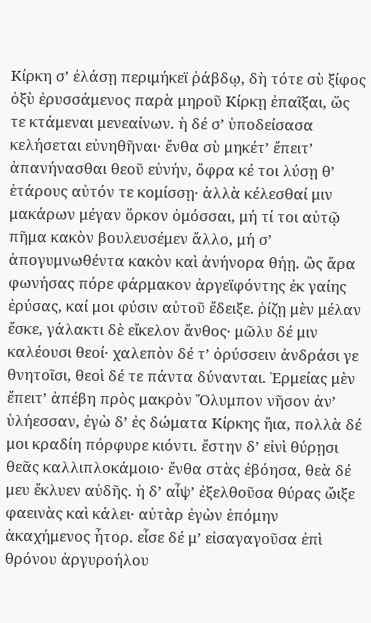Κίρκη σʼ ἐλάσῃ περιμήκεϊ ῥάβδῳ, δὴ τότε σὺ ξίφος ὀξὺ ἐρυσσάμενος παρὰ μηροῦ Κίρκῃ ἐπαῖξαι, ὥς τε κτάμεναι μενεαίνων. ἡ δέ σʼ ὑποδείσασα κελήσεται εὐνηθῆναι· ἔνθα σὺ μηκέτʼ ἔπειτʼ ἀπανήνασθαι θεοῦ εὐνήν, ὄφρα κέ τοι λύσῃ θʼ ἑτάρους αὐτόν τε κομίσσῃ· ἀλλὰ κέλεσθαί μιν μακάρων μέγαν ὅρκον ὀμόσσαι, μή τί τοι αὐτῷ πῆμα κακὸν βουλευσέμεν ἄλλο, μή σʼ ἀπογυμνωθέντα κακὸν καὶ ἀνήνορα θήῃ. ὣς ἄρα φωνήσας πόρε φάρμακον ἀργεϊφόντης ἐκ γαίης ἐρύσας, καί μοι φύσιν αὐτοῦ ἔδειξε. ῥίζῃ μὲν μέλαν ἔσκε, γάλακτι δὲ εἴκελον ἄνθος· μῶλυ δέ μιν καλέουσι θεοί· χαλεπὸν δέ τʼ ὀρύσσειν ἀνδράσι γε θνητοῖσι, θεοὶ δέ τε πάντα δύνανται. Ἑρμείας μὲν ἔπειτʼ ἀπέβη πρὸς μακρὸν Ὄλυμπον νῆσον ἀνʼ ὑλήεσσαν, ἐγὼ δʼ ἐς δώματα Κίρκης ἤια, πολλὰ δέ μοι κραδίη πόρφυρε κιόντι. ἔστην δʼ εἰνὶ θύρῃσι θεᾶς καλλιπλοκάμοιο· ἔνθα στὰς ἐβόησα, θεὰ δέ μευ ἔκλυεν αὐδῆς. ἡ δʼ αἶψʼ ἐξελθοῦσα θύρας ὤιξε φαεινὰς καὶ κάλει· αὐτὰρ ἐγὼν ἑπόμην ἀκαχήμενος ἦτορ. εἷσε δέ μʼ εἰσαγαγοῦσα ἐπὶ θρόνου ἀργυροήλου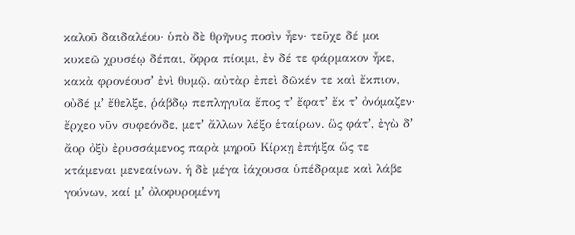καλοῦ δαιδαλέου· ὑπὸ δὲ θρῆνυς ποσὶν ἦεν· τεῦχε δέ μοι κυκεῶ χρυσέῳ δέπαι, ὄφρα πίοιμι, ἐν δέ τε φάρμακον ἧκε, κακὰ φρονέουσʼ ἐνὶ θυμῷ. αὐτὰρ ἐπεὶ δῶκέν τε καὶ ἔκπιον, οὐδέ μʼ ἔθελξε, ῥάβδῳ πεπληγυῖα ἔπος τʼ ἔφατʼ ἔκ τʼ ὀνόμαζεν· ἔρχεο νῦν συφεόνδε, μετʼ ἄλλων λέξο ἑταίρων. ὣς φάτʼ, ἐγὼ δʼ ἄορ ὀξὺ ἐρυσσάμενος παρὰ μηροῦ Κίρκῃ ἐπήιξα ὥς τε κτάμεναι μενεαίνων. ἡ δὲ μέγα ἰάχουσα ὑπέδραμε καὶ λάβε γούνων, καί μʼ ὀλοφυρομένη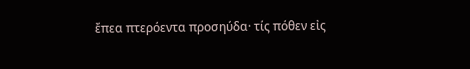ἔπεα πτερόεντα προσηύδα· τίς πόθεν εἰς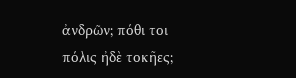ἀνδρῶν; πόθι τοι πόλις ἠδὲ τοκῆες;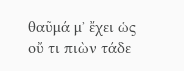θαῦμά μʼ ἔχει ὡς οὔ τι πιὼν τάδε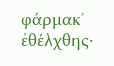φάρμακʼ ἐθέλχθης·